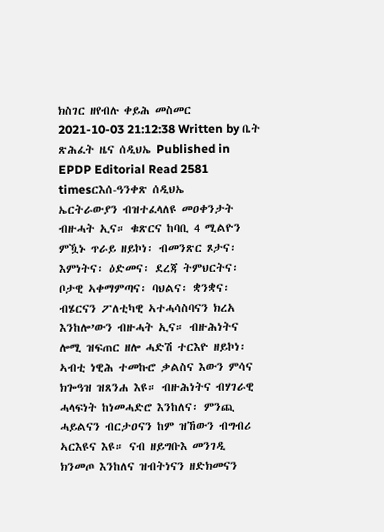ክስገር ዘየብሉ ቀይሕ መስመር
2021-10-03 21:12:38 Written by ቤት ጽሕፈት ዜና ሰዲህኤ Published in EPDP Editorial Read 2581 timesርእሰ-ዓንቀጽ ሰዲህኤ
ኤርትራውያን ብዝተፈላለዩ መዐቀንታት ብዙሓት ኢና። ቁጽርና ከባቢ 4 ሚልዮን ምዃኑ ጥራይ ዘይኮነ፡ ብመንጽር ጾታና፡ እምነትና፡ ዕድመና፡ ደረጃ ትምህርትና፡ ቦታዊ ኣቀማምጣና፡ ባህልና፡ ቋንቋና፡ ብሄርናን ፖለቲካዊ ኣተሓሳስባናን ክረአ እንከሎ’ውን ብዙሓት ኢና። ብዙሕነትና ሎሚ ዝፍጠር ዘሎ ሓድሽ ተርእዮ ዘይኮነ፡ ኣብቲ ነዊሕ ተመኩሮ ቃልስና እውን ምሳና ክጐዓዝ ዝጸንሐ እዩ። ብዙሕነትና ብሃገራዊ ሓላፍነት ከነመሓድሮ እንከለና፡ ምንጪ ሓይልናን ብርታዐናን ከም ዝኸውን ብግብሪ ኣርእዩና እዩ። ናብ ዘይግቡእ መንገዲ ክንመጦ እንከለና ዝብትነናን ዘድክመናን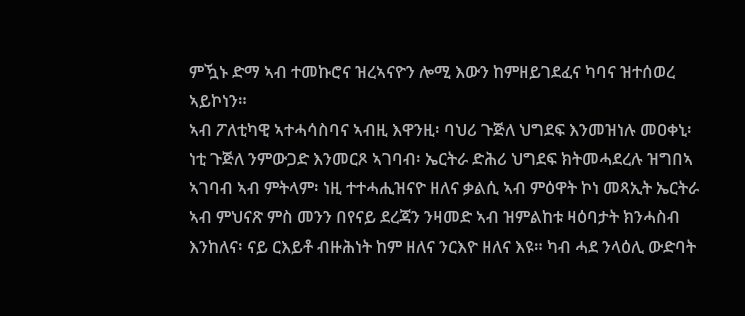ምዃኑ ድማ ኣብ ተመኩሮና ዝረኣናዮን ሎሚ እውን ከምዘይገደፈና ካባና ዝተሰወረ ኣይኮነን።
ኣብ ፖለቲካዊ ኣተሓሳስባና ኣብዚ እዋንዚ፡ ባህሪ ጉጅለ ህግደፍ እንመዝነሉ መዐቀኒ፡ ነቲ ጉጅለ ንምውጋድ እንመርጾ ኣገባብ፡ ኤርትራ ድሕሪ ህግደፍ ክትመሓደረሉ ዝግበኣ ኣገባብ ኣብ ምትላም፡ ነዚ ተተሓሒዝናዮ ዘለና ቃልሲ ኣብ ምዕዋት ኮነ መጻኢት ኤርትራ ኣብ ምህናጽ ምስ መንን በየናይ ደረጃን ንዛመድ ኣብ ዝምልከቱ ዛዕባታት ክንሓስብ እንከለና፡ ናይ ርእይቶ ብዙሕነት ከም ዘለና ንርእዮ ዘለና እዩ። ካብ ሓደ ንላዕሊ ውድባት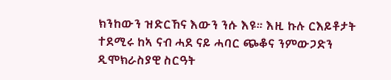ክንከውን ዝድርኸና እውን ንሱ እዩ። እዚ ኩሉ ርእይቶታት ተደሚሩ ከኣ ናብ ሓደ ናይ ሓባር ጭቆና ንምውጋድን ዲሞክራስያዊ ስርዓት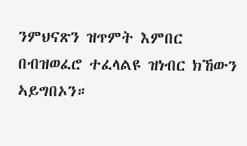ንምህናጽን ዝጥምት እምበር በብዝወፈሮ ተፈላልዩ ዝነብር ክኸውን ኣይግበኦን።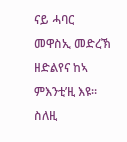ናይ ሓባር መዋስኢ መድረኽ ዘድልየና ከኣ ምእንቲ’ዚ እዩ። ስለዚ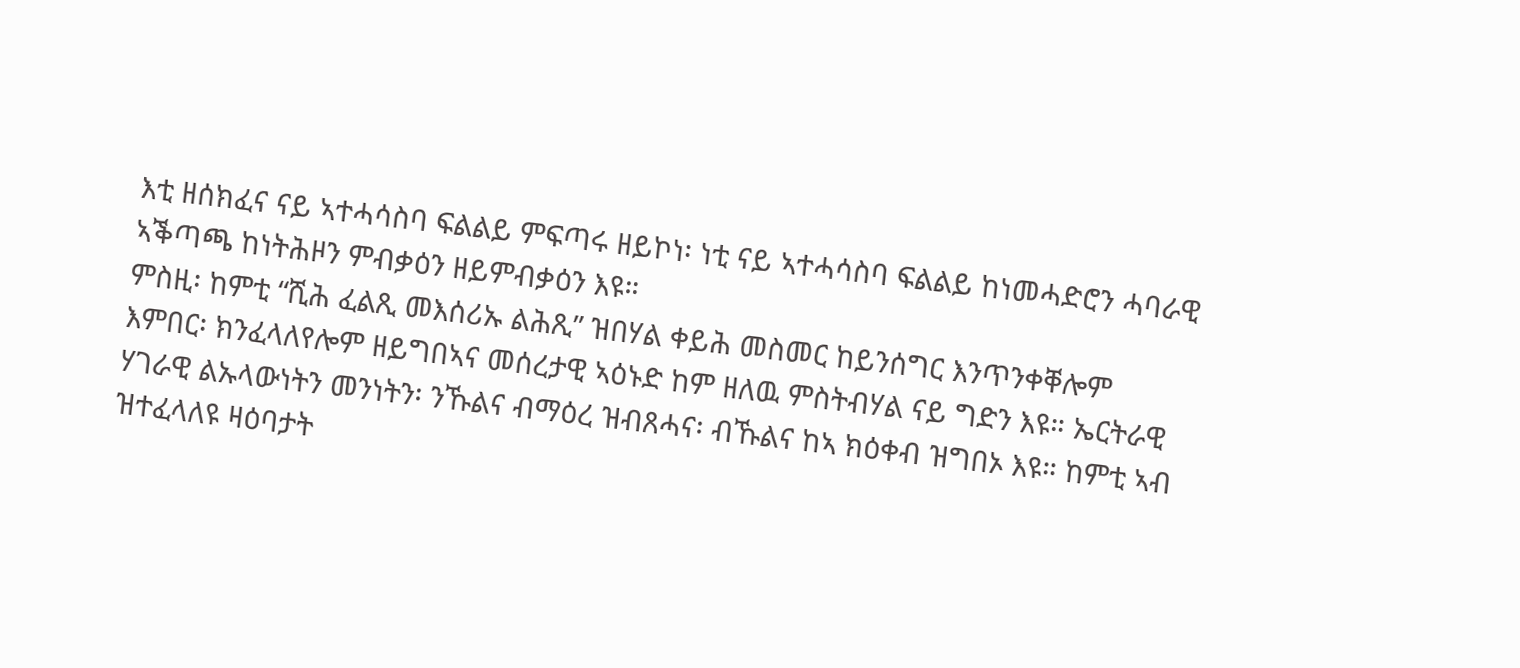እቲ ዘሰክፈና ናይ ኣተሓሳስባ ፍልልይ ምፍጣሩ ዘይኮነ፡ ነቲ ናይ ኣተሓሳስባ ፍልልይ ከነመሓድሮን ሓባራዊ ኣቕጣጫ ከነትሕዞን ምብቃዕን ዘይምብቃዕን እዩ።
ምስዚ፡ ከምቲ “ሺሕ ፈልጺ መእሰሪኡ ልሕጺ” ዝበሃል ቀይሕ መስመር ከይንሰግር እንጥንቀቐሎም እምበር፡ ክንፈላለየሎም ዘይግበኣና መሰረታዊ ኣዕኑድ ከም ዘለዉ ምስትብሃል ናይ ግድን እዩ። ኤርትራዊ ሃገራዊ ልኡላውነትን መንነትን፡ ንኹልና ብማዕረ ዝብጸሓና፡ ብኹልና ከኣ ክዕቀብ ዝግበኦ እዩ። ከምቲ ኣብ ዝተፈላለዩ ዛዕባታት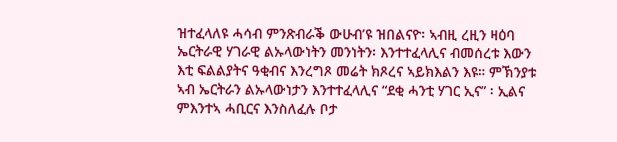ዝተፈላለዩ ሓሳብ ምንጽብራቕ ውሁብ’ዩ ዝበልናዮ፡ ኣብዚ ረዚን ዛዕባ ኤርትራዊ ሃገራዊ ልኡላውነትን መንነትን፡ እንተተፈላሊና ብመሰረቱ እውን እቲ ፍልልያትና ዓቂብና እንረግጾ መሬት ክጾረና ኣይክእልን እዩ። ምኽንያቱ ኣብ ኤርትራን ልኡላውነታን እንተተፈላሊና “ደቂ ሓንቲ ሃገር ኢና” ፡ ኢልና ምእንተኣ ሓቢርና እንስለፈሉ ቦታ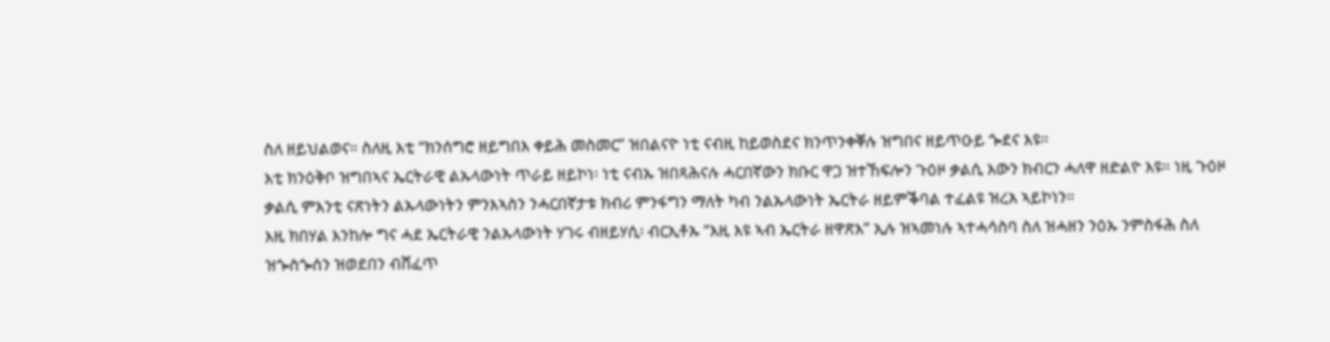ስለ ዘይህልወና። ስለዚ እቲ “ክንሰግሮ ዘይግበእ ቀይሕ መስመር” ዝበልናዮ ነቲ ናብዚ ከይወስደና ክንጥንቀቐሉ ዝግበና ዘይጥዑይ ጐደና እዩ።
እቲ ክንዕቅቦ ዝግበኣና ኤርትራዊ ልኡላውነት ጥራይ ዘይኮነ፡ ነቲ ናብኡ ዝበጻሕናሉ ሓርበኛውን ክቡር ዋጋ ዝተኸፍሎን ጉዕዞ ቃልሲ እውን ክብርን ሓለዋ ዘድልዮ እዩ። ነዚ ጉዕዞ ቃልሲ ምእንቲ ናጽነትን ልኡላውነትን ምንእኣስን ንሓርበኛታቱ ክብሪ ምንፋግን ማለት ካብ ንልኡላውነት ኤርትራ ዘይምቕባል ተፈልዩ ዝረአ ኣይኮነን።
እዚ ክበሃል እንከሎ ግና ሓደ ኤርትራዊ ንልኡላውነት ሃገሩ ብዘይሃሲ፡ ብርኢቶኡ “እዚ እዩ ኣብ ኤርትራ ዘዋጽእ” ኢሉ ዝኣመነሉ ኣተሓሳስባ ስለ ዝሓዘን ንዕኡ ንምስፋሕ ስለ ዝጐስጐሰን ዝወደበን ብሸፈጥ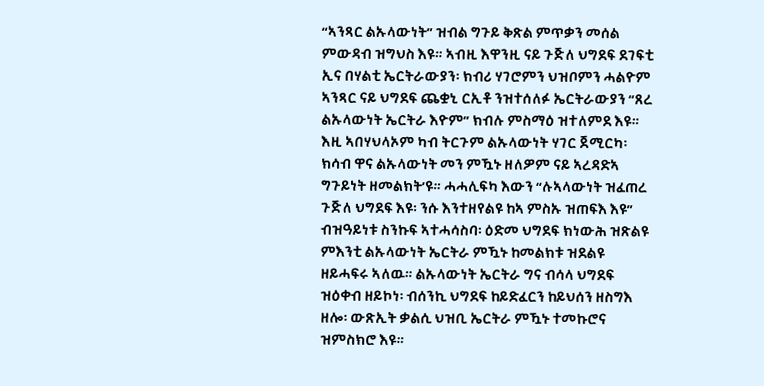“ኣንጻር ልኡላውነት” ዝብል ግጉይ ቅጽል ምጥቃን መሰል ምውዳብ ዝግህስ እዩ። ኣብዚ እዋንዚ ናይ ጉጅለ ህግደፍ ደገፍቲ ኢና በሃልቲ ኤርትራውያን፡ ክብሪ ሃገሮምን ህዝቦምን ሓልዮም ኣንጻር ናይ ህግደፍ ጨቋኒ ርኢቶ ንዝተሰለፉ ኤርትራውያን “ጸረ ልኡላውነት ኤርትራ እዮም” ክብሉ ምስማዕ ዝተለምደ እዩ። እዚ ኣበሃህላኦም ካብ ትርጉም ልኡላውነት ሃገር ጀሚርካ፡ ክሳብ ዋና ልኡላውነት መን ምዃኑ ዘለዎም ናይ ኣረዳድኣ ግጉይነት ዘመልክት’ዩ። ሓሓሊፍካ እውን “ሉኣላውነት ዝፈጠረ ጉጅለ ህግደፍ እዩ፡ ንሱ እንተዘየልዩ ከኣ ምስኡ ዝጠፍእ እዩ” ብዝዓይነቱ ስንኩፍ ኣተሓሳስባ፡ ዕድመ ህግደፍ ክነውሕ ዝጽልዩ ምእንቲ ልኡላውነት ኤርትራ ምዃኑ ከመልክቱ ዝደልዩ ዘይሓፍሩ ኣለዉ። ልኡላውነት ኤርትራ ግና ብሳላ ህግደፍ ዝዕቀብ ዘይኮነ፡ ብሰንኪ ህግደፍ ከይድፈርን ከይህሰን ዘስግእ ዘሎ፡ ውጽኢት ቃልሲ ህዝቢ ኤርትራ ምዃኑ ተመኩሮና ዝምስክሮ እዩ።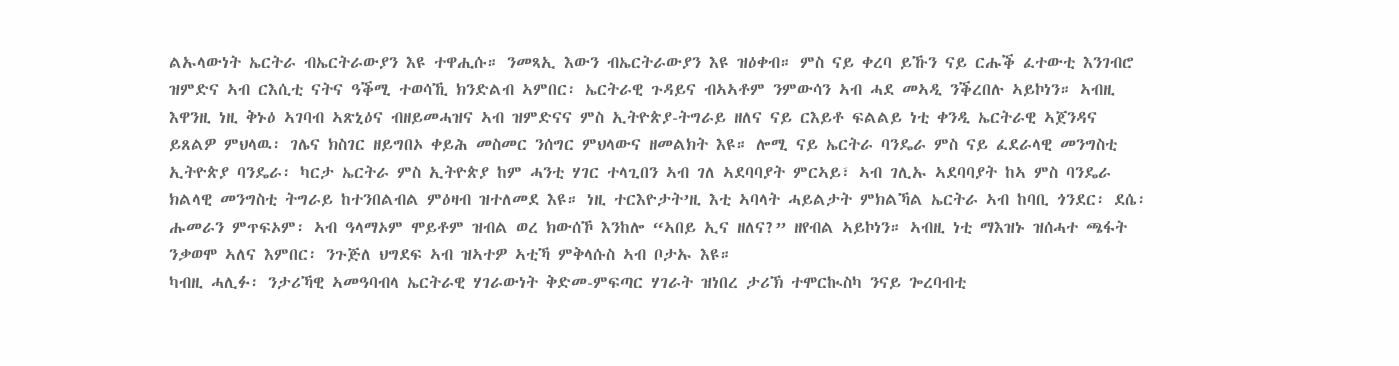ልኡላውነት ኤርትራ ብኤርትራውያን እዩ ተዋሒሱ። ንመጻኢ እውን ብኤርትራውያን እዩ ዝዕቀብ። ምስ ናይ ቀረባ ይኹን ናይ ርሑቕ ፈተውቲ እንገብሮ ዝምድና ኣብ ርእሲቲ ናትና ዓቕሚ ተወሳኺ ክንድልብ ኣምበር፡ ኤርትራዊ ጉዳይና ብኣኣቶም ንምውሳን ኣብ ሓደ መኣዲ ንቕረበሉ ኣይኮነን። ኣብዚ እዋንዚ ነዚ ቅኑዕ ኣገባብ ኣጽኒዕና ብዘይመሓዝና ኣብ ዝምድናና ምስ ኢትዮጵያ-ትግራይ ዘለና ናይ ርእይቶ ፍልልይ ነቲ ቀንዲ ኤርትራዊ ኣጀንዳና ይጸልዎ ምህላዉ፡ ገሌና ክስገር ዘይግበኦ ቀይሕ መስመር ንሰግር ምህላውና ዘመልክት እዩ። ሎሚ ናይ ኤርትራ ባንዴራ ምስ ናይ ፈደራላዊ መንግስቲ ኢትዮጵያ ባንዴራ፡ ካርታ ኤርትራ ምስ ኢትዮጵያ ከም ሓንቲ ሃገር ተላጊበን ኣብ ገለ ኣደባባያት ምርኣይ፣ ኣብ ገሊኡ ኣደባባያት ከኣ ምስ ባንዴራ ክልላዊ መንግስቲ ትግራይ ከተንበልብል ምዕዛብ ዝተለመደ እዩ። ነዚ ተርእዮታት’ዚ እቲ ኣባላት ሓይልታት ምክልኻል ኤርትራ ኣብ ከባቢ ጎንደር፡ ደሴ፡ ሑመራን ምጥፍኦም፡ ኣብ ዓላማኦም ሞይቶም ዝብል ወረ ክውሰኾ እንከሎ “ኣበይ ኢና ዘለና?” ዘየብል ኣይኮነን። ኣብዚ ነቲ ማእዝኑ ዝሰሓተ ጫፋት ንቃወሞ ኣለና እምበር፡ ንጉጅለ ህግደፍ ኣብ ዝኣተዎ ኣቲኻ ምቅላሱስ ኣብ ቦታኡ እዩ።
ካብዚ ሓሊፉ፡ ንታሪኻዊ ኣመዓባብላ ኤርትራዊ ሃገራውነት ቅድመ-ምፍጣር ሃገራት ዝነበረ ታሪኽ ተሞርኲስካ ንናይ ጐረባብቲ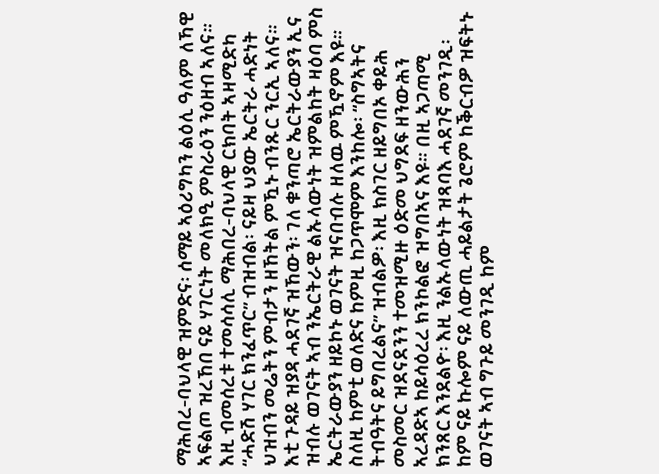ማሕበረ-ባህላዊ ዝምድና፡ ሰማይ ኣዕሪግካን ልዕሊ ዓለም ለኻዊ ኣፍልጦ ዝረኸበ ናይ ሃገርነት መለክዒ ምስራዕን ንዕዘብ ኣለና። እዚ ብመሰረቱ ተመሳሳሊ ማሕበረ-ባህላዊ ርክባት ኣዛሚድካ “ሓድሽ ሃገር ክንፈጥር” ብዝብል፡ ናይዛ ህያው ኤርትራ ሓድነት ህዝብን መሬትን ምብታን ዘኸትል ምዃኑ ብንጹር ንርኢ ኣለና። እቲ ጉዳይ ዝያዳ ሓደገኛ ዝኸውን፡ ገለ ቁንጣሮ ኤርትራውያን ኢና ዝብሉ ወገናት ኣብ ንኤርትራዊ ልኡላውነት ዝምልከት ዛዕባ ምስ ኤርትራውያን ዘይኮኑ ወገናት ዝናበብሉ ዘለዉ ምዃኖም እዩ። ስለዚ ከምቲ ወለድና ከምዚ ከጋጥሞም እንከሎ፡ “ስግኣትና ትብዓትና ይግበረልና” ዝብልዎ፡ እዚ ክስገር ዘይግበኦ ቀይሕ መስመር ዝደናደንን ተመዝሚዙ ዕድመ ህግደፍ ዘንውሕን ኣረዳድኣ ከይሳዕረረ ክንኮልፎ ዝግበኣና እዩ። በዚ ኣጋጣሚ ክንጸር እንደልዮ፡ እዚ ንልኡላውነት ዝጻባእ ሓደገኛ መንገዲ፡ ከም ናይ ኩሎም ናይ ለውጢ ሓይልታት ጌሮም ከቕርብዎ ዝፍትኑ ወገናት ኣብ ግጉይ መንገዲ ከም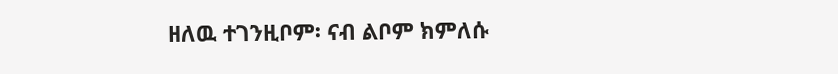ዘለዉ ተገንዚቦም፡ ናብ ልቦም ክምለሱ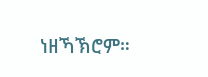ነዘኻኽሮም።